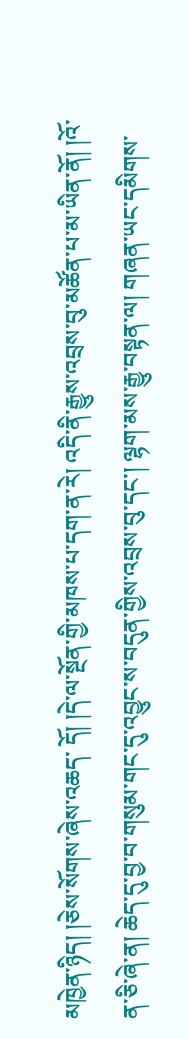མཁྱེན་ཉིད། །ཅེས་སོགས་ཞེས་འཆད་ དོ། །དེ་ལ་སྔོན་གྱི་མཁས་པ་དག་ན་རེ། འདི་ནི་རྒྱུས་འབྲས་བུ་མཚོན་པ་མ་ཡིན་ནོ། །འོ་ན་ཅི་ཞེ་ན། ཆེད་དུ་བྱ་བ་གསུམ་གང་དུ་འབྱུང་ས་བདུན་གྱིས་འབྲས་བུ་དང་། ལྷག་མས་རྒྱུ་བསྟན་ལ། གཞན་ཡང་དམིགས་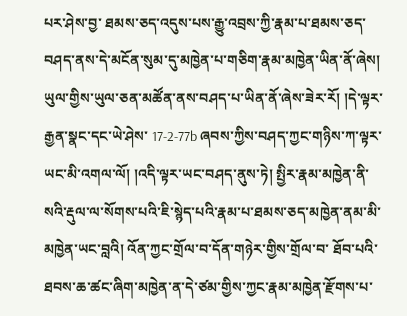པར་ཤེས་བྱ་ ཐམས་ཅད་འདུས་པས་རྒྱུ་འབྲས་ཀྱི་རྣམ་པ་ཐམས་ཅད་བཤད་ནས་དེ་མངོན་སུམ་དུ་མཁྱེན་པ་གཅིག་རྣམ་མཁྱེན་ཡིན་ནོ་ཞེས། ཡུལ་གྱིས་ཡུལ་ཅན་མཚོན་ནས་བཤད་པ་ཡིན་ནོ་ཞེས་ཟེར་རོ། །དེ་ལྟར་རྒྱན་སྣང་དང་ཡེ་ཤེས་ 17-2-77b ཞབས་ཀྱིས་བཤད་ཀྱང་གཉིས་ཀ་ལྟར་ཡང་མི་འགལ་ལོ། །འདི་ལྟར་ཡང་བཤད་ནུས་ཏེ། སྤྱིར་རྣམ་མཁྱེན་ནི་སའི་རྡུལ་ལ་སོགས་པའི་ཇི་སྙེད་པའི་རྣམ་པ་ཐམས་ཅད་མཁྱེན་ནམ་མི་མཁྱེན་ཡང་བླའི། འོན་ཀྱང་གྲོལ་བ་དོན་གཉེར་གྱིས་གྲོལ་བ་ ཐོབ་པའི་ཐབས་ཆ་ཚང་ཞིག་མཁྱེན་ན་དེ་ཙམ་གྱིས་ཀྱང་རྣམ་མཁྱེན་རྫོགས་པ་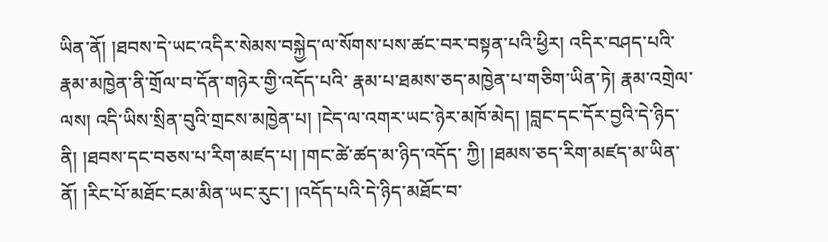ཡིན་ནོ། །ཐབས་དེ་ཡང་འདིར་སེམས་བསྐྱེད་ལ་སོགས་པས་ཚང་བར་བསྟན་པའི་ཕྱིར། འདིར་བཤད་པའི་རྣམ་མཁྱེན་ནི་གྲོལ་བ་དོན་གཉེར་གྱི་འདོད་པའི་ རྣམ་པ་ཐམས་ཅད་མཁྱེན་པ་གཅིག་ཡིན་ཏེ། རྣམ་འགྲེལ་ལས། འདི་ཡིས་སྲིན་བུའི་གྲངས་མཁྱེན་པ། །ངེད་ལ་འགར་ཡང་ཉེར་མཁོ་མེད། །བླང་དང་དོར་བྱའི་དེ་ཉིད་ནི། །ཐབས་དང་བཅས་པ་རིག་མཛད་པ། །གང་ཚེ་ཚད་མ་ཉིད་འདོད་ ཀྱི། །ཐམས་ཅད་རིག་མཛད་མ་ཡིན་ནོ། །རིང་པོ་མཐོང་ངམ་མིན་ཡང་རུང་། །འདོད་པའི་དེ་ཉིད་མཐོང་བ་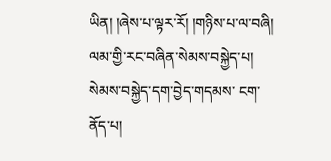ཡིན། །ཞེས་པ་ལྟར་རོ། །གཉིས་པ་ལ་བཞི། ལམ་གྱི་རང་བཞིན་སེམས་བསྐྱེད་པ། སེམས་བསྐྱེད་དག་བྱེད་གདམས་ ངག་ནོད་པ།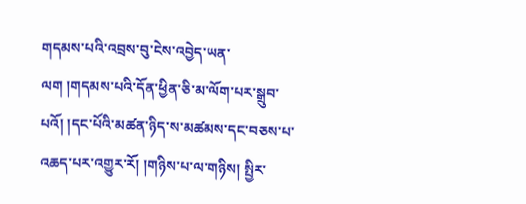གདམས་པའི་འབྲས་བུ་ངེས་འབྱེད་ཡན་ལག །གདམས་པའི་དོན་ཕྱིན་ཅི་མ་ལོག་པར་སྒྲུབ་པའོ། །དང་པོའི་མཚན་ཉིད་ས་མཚམས་དང་བཅས་པ་འཆད་པར་འགྱུར་རོ། །གཉིས་པ་ལ་གཉིས། སྤྱིར་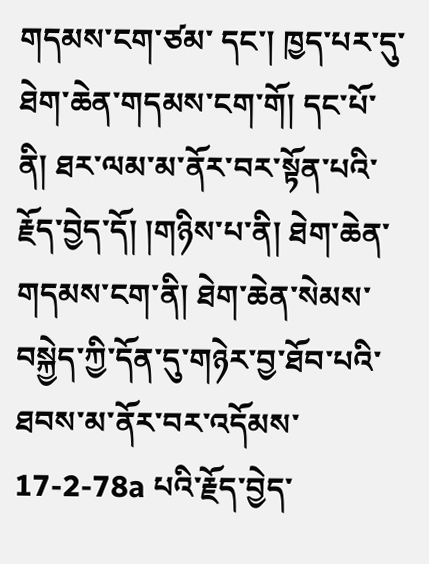གདམས་ངག་ཙམ་ དང་། ཁྱད་པར་དུ་ཐེག་ཆེན་གདམས་ངག་གོ། དང་པོ་ནི། ཐར་ལམ་མ་ནོར་བར་སྟོན་པའི་རྗོད་བྱེད་དོ། །གཉིས་པ་ནི། ཐེག་ཆེན་གདམས་ངག་ནི། ཐེག་ཆེན་སེམས་བསྐྱེད་ཀྱི་དོན་དུ་གཉེར་བྱ་ཐོབ་པའི་ཐབས་མ་ནོར་བར་འདོམས་ 17-2-78a པའི་རྗོད་བྱེད་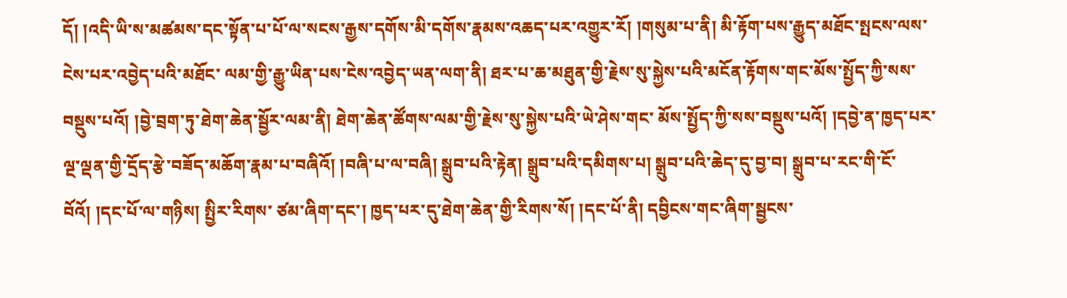དོ། །འདི་ཡི་ས་མཚམས་དང་སྟོན་པ་པོ་ལ་སངས་རྒྱས་དགོས་མི་དགོས་རྣམས་འཆད་པར་འགྱུར་རོ། །གསུམ་པ་ནི། མི་རྟོག་པས་རྒྱུད་མཐོང་སྤངས་ལས་ངེས་པར་འབྱེད་པའི་མཐོང་ ལམ་གྱི་རྒྱུ་ཡིན་པས་ངེས་འབྱེད་ཡན་ལག་ནི། ཐར་པ་ཆ་མཐུན་གྱི་རྗེས་སུ་སྐྱེས་པའི་མངོན་རྟོགས་གང་མོས་སྤྱོད་ཀྱི་སས་བསྡུས་པའོ། །བྱེ་བྲག་ཏུ་ཐེག་ཆེན་སྦྱོར་ལམ་ནི། ཐེག་ཆེན་ཚོགས་ལམ་གྱི་རྗེས་སུ་སྐྱེས་པའི་ཡེ་ཤེས་གང་ མོས་སྤྱོད་ཀྱི་སས་བསྡུས་པའོ། །དབྱེ་ན་ཁྱད་པར་ལྔ་ལྡན་གྱི་དྲོད་རྩེ་བཟོད་མཆོག་རྣམ་པ་བཞིའོ། །བཞི་པ་ལ་བཞི། སྒྲུབ་པའི་རྟེན། སྒྲུབ་པའི་དམིགས་པ། སྒྲུབ་པའི་ཆེད་དུ་བྱ་བ། སྒྲུབ་པ་རང་གི་ངོ་བོའོ། །དང་པོ་ལ་གཉིས། སྤྱིར་རིགས་ ཙམ་ཞིག་དང་། ཁྱད་པར་དུ་ཐེག་ཆེན་གྱི་རིགས་སོ། །དང་པོ་ནི། དབྱིངས་གང་ཞིག་སྦྱངས་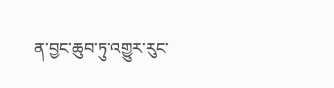ན་བྱང་ཆུབ་ཏུ་འགྱུར་རུང་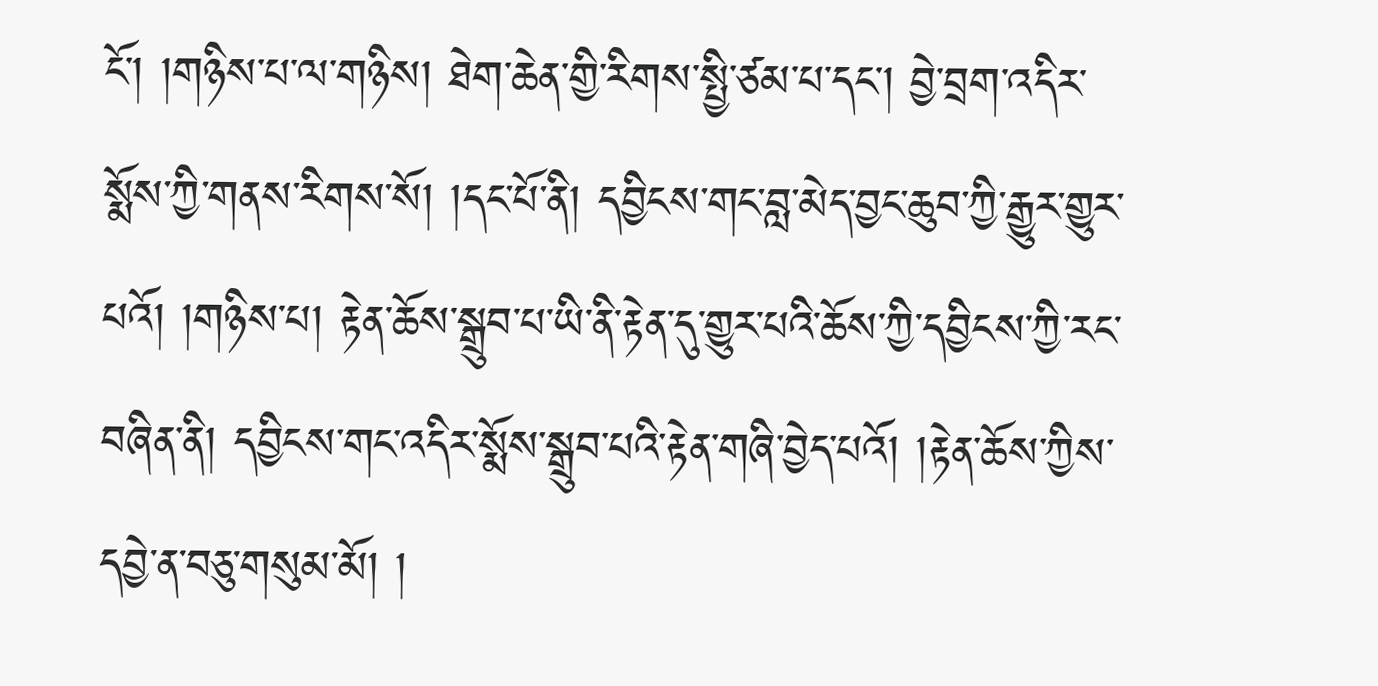ངོ་། །གཉིས་པ་ལ་གཉིས། ཐེག་ཆེན་གྱི་རིགས་སྤྱི་ཙམ་པ་དང་། བྱེ་བྲག་འདིར་སྨོས་ཀྱི་གནས་རིགས་སོ། །དང་པོ་ནི། དབྱིངས་གང་བླ་མེད་བྱང་ཆུབ་ཀྱི་རྒྱུར་གྱུར་པའོ། །གཉིས་པ། རྟེན་ཆོས་སྒྲུབ་པ་ཡི་ནི་རྟེན་དུ་གྱུར་པའི་ཆོས་ཀྱི་དབྱིངས་ཀྱི་རང་བཞིན་ནི། དབྱིངས་གང་འདིར་སྨོས་སྒྲུབ་པའི་རྟེན་གཞི་བྱེད་པའོ། །རྟེན་ཆོས་ཀྱིས་དབྱེ་ན་བཅུ་གསུམ་མོ། །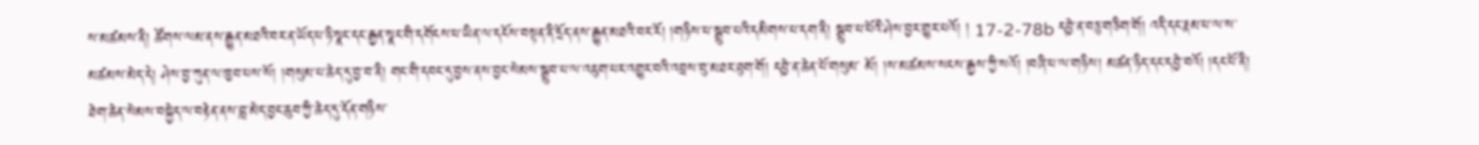ས་མཚམས་ནི། ཚོགས་ལམ་ནས་རྒྱུན་མཐའི་བར་ན་ཡོད་པ་ཉི་སྣང་དང་རྒྱན་སྣང་གི་དགོངས་པ་ཡིན་ལ་དངོས་བསྟན་ནི་དྲོད་ནས་རྒྱུན་མཐའི་བར་རོ། །གཉིས་པ་སྒྲུབ་པའི་དམིགས་པ་དག་ནི། སྒྲུབ་པ་པོའི་ཤེས་བྱར་གྱུར་པའོ། ། 17-2-78b དབྱེ་ན་བཅུ་གཅིག་གོ། འདི་དང་རྣམ་པ་ལ་ས་མཚམས་མེད་དེ། ཤེས་བྱ་ཀུན་ལ་ཁྱབ་པས་སོ། །གསུམ་པ་ཆེད་དུ་བྱ་བ་ནི། གང་གི་དབང་དུ་བྱས་ནས་བྱང་སེམས་སྒྲུབ་པ་ལ་འཇུག་པར་འགྱུར་བའི་འབྲས་བུ་མཐར་ཐུག་གོ། དབྱེ་ན་ཆེན་པོ་གསུམ་ མོ། །ས་མཚམས་སངས་རྒྱས་ཀྱི་སའོ། །བཞི་པ་ལ་གཉིས། མཚན་ཉིད་དང་དབྱེ་བའོ། །དང་པོ་ནི། ཐེག་ཆེན་སེམས་བསྐྱེད་ལ་བརྟེན་ནས་བླ་མེད་བྱང་ཆུབ་ཀྱི་ཆེད་དུ་དོན་གཉིས་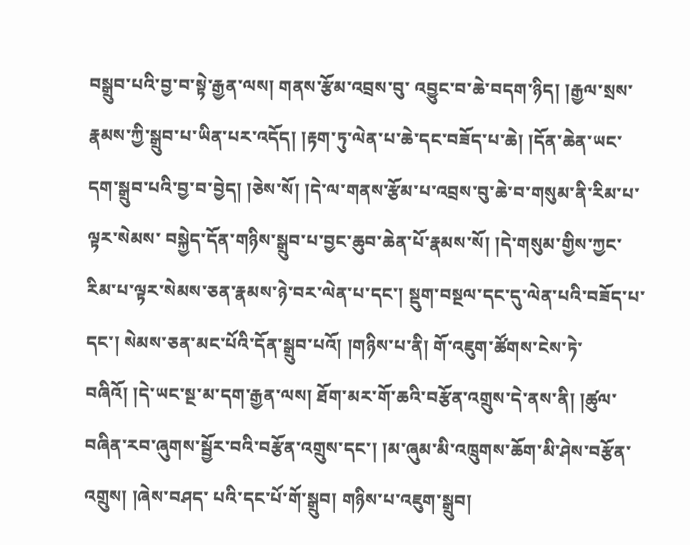བསྒྲུབ་པའི་བྱ་བ་སྟེ་རྒྱན་ལས། གནས་རྩོམ་འབྲས་བུ་ འབྱུང་བ་ཆེ་བདག་ཉིད། །རྒྱལ་སྲས་རྣམས་ཀྱི་སྒྲུབ་པ་ཡིན་པར་འདོད། །རྟག་ཏུ་ལེན་པ་ཆེ་དང་བཟོད་པ་ཆེ། །དོན་ཆེན་ཡང་དག་སྒྲུབ་པའི་བྱ་བ་བྱེད། །ཅེས་སོ། །དེ་ལ་གནས་རྩོམ་པ་འབྲས་བུ་ཆེ་བ་གསུམ་ནི་རིམ་པ་ལྟར་སེམས་ བསྐྱེད་དོན་གཉིས་སྒྲུབ་པ་བྱང་ཆུབ་ཆེན་པོ་རྣམས་སོ། །དེ་གསུམ་གྱིས་ཀྱང་རིམ་པ་ལྟར་སེམས་ཅན་རྣམས་ཉེ་བར་ལེན་པ་དང་། སྡུག་བསྔལ་དང་དུ་ལེན་པའི་བཟོད་པ་དང་། སེམས་ཅན་མང་པོའི་དོན་སྒྲུབ་པའོ། །གཉིས་པ་ནི། གོ་འཇུག་ཚོགས་ངེས་ཏེ་བཞིའོ། །དེ་ཡང་སྔ་མ་དག་རྒྱན་ལས། ཐོག་མར་གོ་ཆའི་བརྩོན་འགྲུས་དེ་ནས་ནི། །ཚུལ་བཞིན་རབ་ཞུགས་སྦྱོར་བའི་བརྩོན་འགྲུས་དང་། །མ་ཞུམ་མི་འཁྲུགས་ཆོག་མི་ཤེས་བརྩོན་འགྲུས། །ཞེས་བཤད་ པའི་དང་པོ་གོ་སྒྲུབ། གཉིས་པ་འཇུག་སྒྲུབ།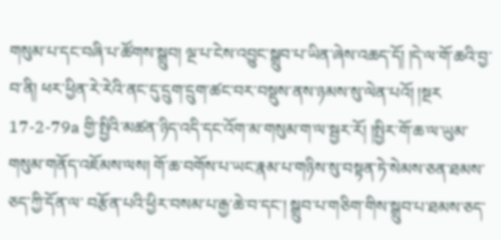གསུམ་པ་དང་བཞི་པ་ཚོགས་སྒྲུབ། ལྔ་པ་ངེས་འབྱུང་སྒྲུབ་པ་ཡིན་ཞེས་འཆད་དོ། །དེ་ལ་གོ་ཆའི་བྱ་བ་ནི། ཕར་ཕྱིན་རེ་རེའི་ནང་དུ་དྲུག་དྲུག་ཚང་བར་བསྡུས་ནས་ཉམས་སུ་ལེན་པའོ། །སྔར 17-2-79a གྱི་སྤྱིའི་མཚན་ཉིད་འདི་དང་འོག་མ་གསུམ་ག་ལ་སྦྱར་རོ། །སྤྱིར་གོ་ཆ་ལ་ཡུམ་གསུམ་གནོད་འཇོམས་ལས། གོ་ཆ་བགོས་པ་ཡང་རྣམ་པ་གཉིས་སུ་བསྟན་ཏེ་སེམས་ཅན་ཐམས་ཅད་ཀྱི་དོན་ལ་ བརྩོན་པའི་ཕྱིར་བསམ་པ་རྒྱ་ཆེ་བ་དང་། སྒྲུབ་པ་གཅིག་གིས་སྒྲུབ་པ་ཐམས་ཅད་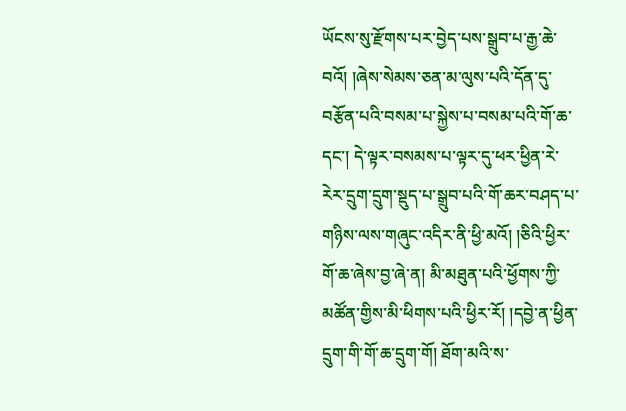ཡོངས་སུ་རྫོགས་པར་བྱེད་པས་སྒྲུབ་པ་རྒྱ་ཆེ་བའོ། །ཞེས་སེམས་ཅན་མ་ལུས་པའི་དོན་དུ་བརྩོན་པའི་བསམ་པ་སྐྱེས་པ་བསམ་པའི་གོ་ཆ་དང་། དེ་ལྟར་བསམས་པ་ལྟར་དུ་ཕར་ཕྱིན་རེ་རེར་དྲུག་དྲུག་སྡུད་པ་སྒྲུབ་པའི་གོ་ཆར་བཤད་པ་གཉིས་ལས་གཞུང་འདིར་ནི་ཕྱི་མའོ། །ཅིའི་ཕྱིར་གོ་ཆ་ཞེས་བྱ་ཞེ་ན། མི་མཐུན་པའི་ཕྱོགས་ཀྱི་མཚོན་གྱིས་མི་ཕིགས་པའི་ཕྱིར་རོ། །དབྱེ་ན་ཕྱིན་ དྲུག་གི་གོ་ཆ་དྲུག་གོ། ཐོག་མའི་ས་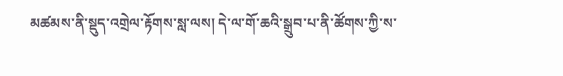མཚམས་ནི་སྡུད་འགྲེལ་རྟོགས་སླ་ལས། དེ་ལ་གོ་ཆའི་སྒྲུབ་པ་ནི་ཚོགས་ཀྱི་ས་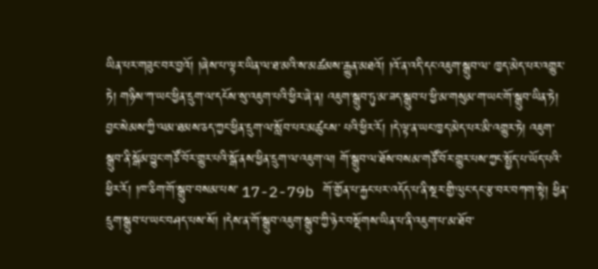ཡིན་པར་གཟུང་བར་བྱའོ། །ཞེས་པ་ལྟར་ཡིན་ལ་ཐ་མའི་ས་མཚམས་རྒྱུན་མཐའོ། །འོ་ན་འདི་དང་འཇུག་སྒྲུབ་ལ་ ཁྱད་མེད་པར་འགྱུར་ཏེ། གཉིས་ཀ་ཡང་ཕྱིན་དྲུག་ལ་དངོས་སུ་འཇུག་པའི་ཕྱིར་ཞེ་ན། འཇུག་སྒྲུབ་ཏུ་མ་ཟད་སྒྲུབ་པ་ཕྱི་མ་གསུམ་ག་ཡང་གོ་སྒྲུབ་ཡིན་ཏེ། བྱང་སེམས་ཀྱི་ལམ་ཐམས་ཅད་ཀྱང་ཕྱིན་དྲུག་ལ་སློབ་པར་མཚུངས་ པའི་ཕྱིར་རོ། །དེ་ལྟ་ན་ཡང་ཁྱད་མེད་པར་མི་འགྱུར་ཏེ། འཇུག་སྒྲུབ་ནི་སྒོམ་བྱུང་གཙོ་བོར་གྱུར་པའི་སྒོ་ནས་ཕྱིན་དྲུག་ལ་འཇུག་ལ། གོ་སྒྲུབ་ལ་ཐོས་བསམ་གཙོ་བོར་གྱུར་པས་ཀྱང་སྤྱོད་པ་ཡོད་པའི་ཕྱིར་རོ། །ཁ་ཅིག་གོ་སྒྲུབ་བསམ་པས་ 17-2-79b གོ་གྱོན་པ་རྐྱང་པར་འདོད་པ་ནི་སྔར་གྱི་ལུང་དང་རྩ་བར་བཀག་སྟེ། ཕྱིན་དྲུག་སྒྲུབ་པ་ཡང་བཤད་པས་སོ། །དེས་ན་གོ་སྒྲུབ་འཇུག་སྒྲུབ་ཀྱི་ཉེར་བསྡོགས་ཡིན་པ་ནི་འཇུག་པ་མ་ཐོབ་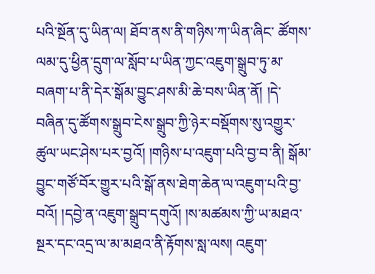པའི་སྔོན་དུ་ཡིན་ལ། ཐོབ་ནས་ནི་གཉིས་ཀ་ཡིན་ཞིང་ ཚོགས་ལམ་དུ་ཕྱིན་དྲུག་ལ་སློབ་པ་ཡིན་ཀྱང་འཇུག་སྒྲུབ་ཏུ་མ་བཞག་པ་ནི་དེར་སྒོམ་བྱུང་ཤས་མི་ཆེ་བས་ཡིན་ནོ། །དེ་བཞིན་དུ་ཚོགས་སྒྲུབ་ངེས་སྒྲུབ་ཀྱི་ཉེར་བསྡོགས་སུ་འགྱུར་ཚུལ་ཡང་ཤེས་པར་བྱའོ། །གཉིས་པ་འཇུག་པའི་བྱ་བ་ནི། སྒོམ་བྱུང་གཙོ་བོར་གྱུར་པའི་སྒོ་ནས་ཐེག་ཆེན་ལ་འཇུག་པའི་བྱ་བའོ། །དབྱེ་ན་འཇུག་སྒྲུབ་དགུའོ། །ས་མཚམས་ཀྱི་ཡ་མཐའ་སྔར་དང་འདྲ་ལ་མ་མཐའ་ནི་རྟོགས་སླ་ལས། འཇུག་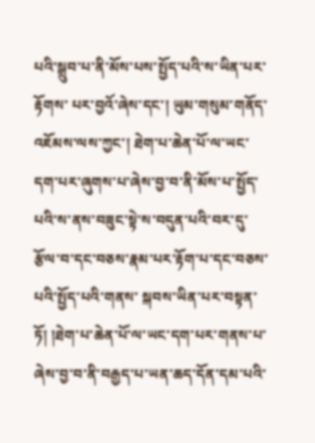པའི་སྒྲུབ་པ་ནི་མོས་པས་སྤྱོད་པའི་ས་ཡིན་པར་རྟོགས་ པར་བྱའོ་ཞེས་དང་། ཡུམ་གསུམ་གནོད་འཇོམས་ལས་ཀྱང་། ཐེག་པ་ཆེན་པོ་ལ་ཡང་དག་པར་ཞུགས་པ་ཞེས་བྱ་བ་ནི་མོས་པ་སྤྱོད་པའི་ས་ནས་བཟུང་སྟེ་ས་བདུན་པའི་བར་དུ་རྩོལ་བ་དང་བཅས་རྣམ་པར་རྟོག་པ་དང་བཅས་པའི་སྤྱོད་པའི་གནས་ སྐབས་ཡིན་པར་བསྟན་ཏོ། །ཐེག་པ་ཆེན་པོ་ལ་ཡང་དག་པར་གནས་པ་ཞེས་བྱ་བ་ནི་བརྒྱད་པ་ཡན་ཆད་དོན་དམ་པའི་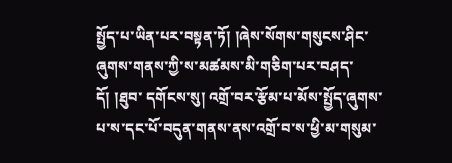སྤྱོད་པ་ཡིན་པར་བསྟན་ཏོ། །ཞེས་སོགས་གསུངས་ཤིང་ཞུགས་གནས་ཀྱི་ས་མཚམས་མི་གཅིག་པར་བཤད་དོ། །ཐུབ་ དགོངས་སུ། འགྲོ་བར་རྩོམ་པ་མོས་སྤྱོད་ཞུགས་པ་ས་དང་པོ་བདུན་གནས་ནས་འགྲོ་བ་ས་ཕྱི་མ་གསུམ་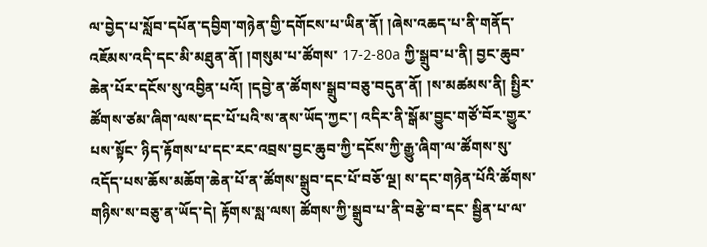ལ་བྱེད་པ་སློབ་དཔོན་དབྱིག་གཉེན་གྱི་དགོངས་པ་ཡིན་ནོ། །ཞེས་འཆད་པ་ནི་གནོད་འཇོམས་འདི་དང་མི་མཐུན་ནོ། །གསུམ་པ་ཚོགས་ 17-2-80a ཀྱི་སྒྲུབ་པ་ནི། བྱང་ཆུབ་ཆེན་པོར་དངོས་སུ་འབྱིན་པའོ། །དབྱེ་ན་ཚོགས་སྒྲུབ་བཅུ་བདུན་ནོ། །ས་མཚམས་ནི། སྤྱིར་ཚོགས་ཙམ་ཞིག་ལས་དང་པོ་པའི་ས་ནས་ཡོད་ཀྱང་། འདིར་ནི་སྒོམ་བྱུང་གཙོ་བོར་གྱུར་པས་སྟོང་ ཉིད་རྟོགས་པ་དང་རང་འབྲས་བྱང་ཆུབ་ཀྱི་དངོས་ཀྱི་རྒྱུ་ཞིག་ལ་ཚོགས་སུ་འདོད་པས་ཆོས་མཆོག་ཆེན་པོ་ན་ཚོགས་སྒྲུབ་དང་པོ་བཅོ་ལྔ། ས་དང་གཉེན་པོའི་ཚོགས་གཉིས་ས་བཅུ་ན་ཡོད་དེ། རྟོགས་སླ་ལས། ཚོགས་ཀྱི་སྒྲུབ་པ་ནི་བརྩེ་བ་དང་ སྦྱིན་པ་ལ་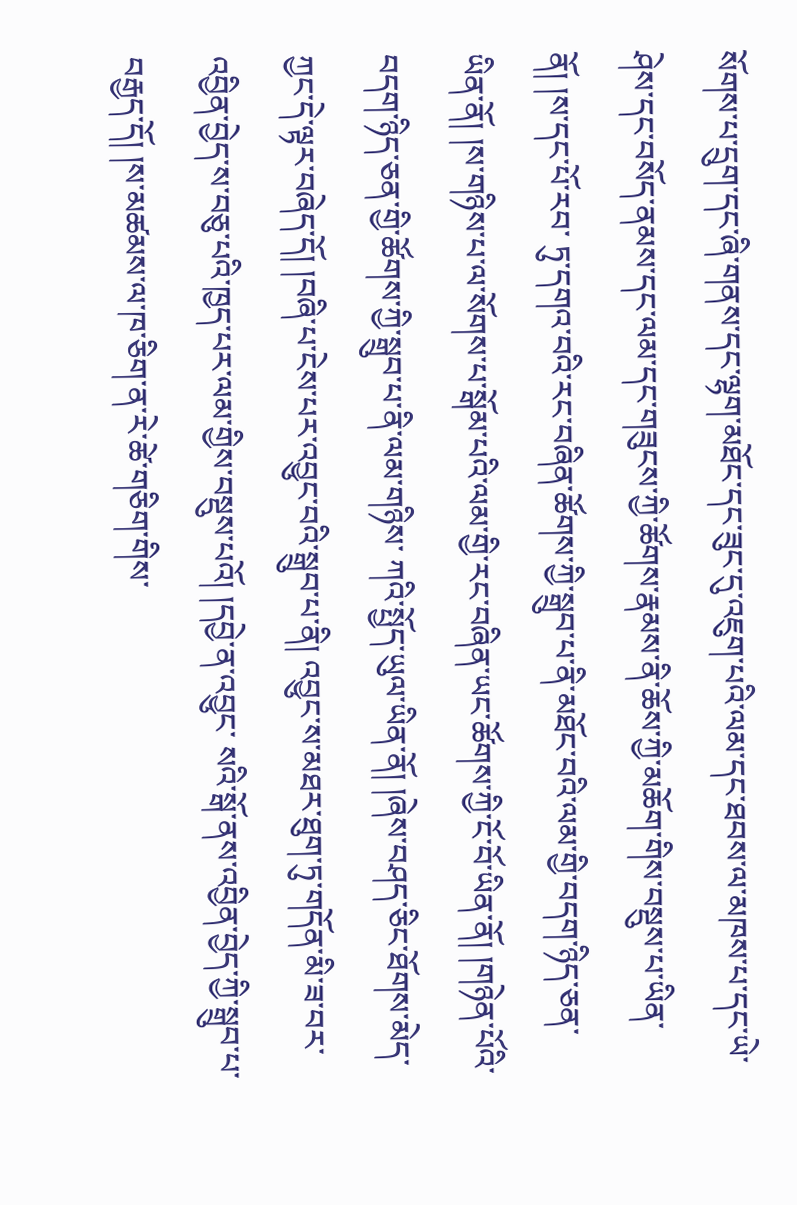སོགས་པ་དྲུག་དང་ཞི་གནས་དང་ལྷག་མཐོང་དང་ཟུང་དུ་འཇུག་པའི་ལམ་དང་ཐབས་ལ་མཁས་པ་དང་ཡེ་ཤེས་དང་བསོད་ནམས་དང་ལམ་དང་གཟུངས་ཀྱི་ཚོགས་རྣམས་ནི་ཆོས་ཀྱི་མཆོག་གིས་བསྡུས་པ་ཡིན་ནོ། །ས་དང་པོ་རབ་ ཏུ་དགའ་བའི་རང་བཞིན་ཚོགས་ཀྱི་སྒྲུབ་པ་ནི་མཐོང་བའི་ལམ་གྱི་བདག་ཉིད་ཅན་ཡིན་ནོ། །ས་གཉིས་པ་ལ་སོགས་པ་སྒོམ་པའི་ལམ་གྱི་རང་བཞིན་ཡང་ཚོགས་ཀྱི་ངོ་བོ་ཡིན་ནོ། །གཉེན་པོའི་བདག་ཉིད་ཅན་གྱི་ཚོགས་ཀྱི་སྒྲུབ་པ་ནི་ལམ་གཉིས་ ཀའི་སྤྱོད་ཡུལ་ཡིན་ནོ། །ཞེས་བཤད་ཅིང་ཐོགས་མེད་ཀྱང་དེ་ལྟར་བཞེད་དོ། །བཞི་པ་ངེས་པར་འབྱུང་བའི་སྒྲུབ་པ་ནི། འབྱུང་ས་མཐར་ཐུག་ཏུ་གདོན་མི་ཟ་བར་འབྱིན་བྱེད་ས་བཅུ་པའི་ཁྱད་པར་ལམ་གྱིས་བསྡུས་པའོ། །དབྱེ་ན་འབྱུང་ སའི་སྒོ་ནས་འབྱིན་བྱེད་ཀྱི་སྒྲུབ་པ་བརྒྱད་དོ། །ས་མཚམས་ལ་ཁ་ཅིག་ན་རེ་ཚེ་གཅིག་གིས་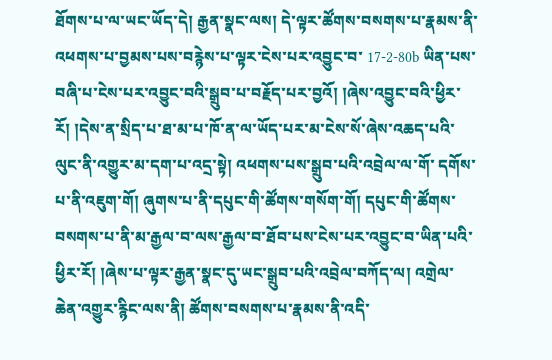ཐོགས་པ་ལ་ཡང་ཡོད་དེ། རྒྱན་སྣང་ལས། དེ་ལྟར་ཚོགས་བསགས་པ་རྣམས་ནི་འཕགས་པ་བྱམས་པས་བརྙེས་པ་ལྟར་ངེས་པར་འབྱུང་བ་ 17-2-80b ཡིན་པས་བཞི་པ་ངེས་པར་འབྱུང་བའི་སྒྲུབ་པ་བརྗོད་པར་བྱའོ། །ཞེས་འབྱུང་བའི་ཕྱིར་རོ། །དེས་ན་སྲིད་པ་ཐ་མ་པ་ཁོ་ན་ལ་ཡོད་པར་མ་ངེས་སོ་ཞེས་འཆད་པའི་ལུང་ནི་འགྱུར་མ་དག་པ་འདྲ་སྟེ། འཕགས་པས་སྒྲུབ་པའི་འབྲེལ་ལ་གོ་ དགོས་པ་ནི་འཇུག་གོ། ཞུགས་པ་ནི་དཔུང་གི་ཚོགས་གསོག་གོ། དཔུང་གི་ཚོགས་བསགས་པ་ནི་མ་རྒྱལ་བ་ལས་རྒྱལ་བ་ཐོབ་པས་ངེས་པར་འབྱུང་བ་ཡིན་པའི་ཕྱིར་རོ། །ཞེས་པ་ལྟར་རྒྱན་སྣང་དུ་ཡང་སྒྲུབ་པའི་འབྲེལ་བཀོད་ལ། འགྲེལ་ཆེན་འགྱུར་རྙིང་ལས་ནི། ཚོགས་བསགས་པ་རྣམས་ནི་འདི་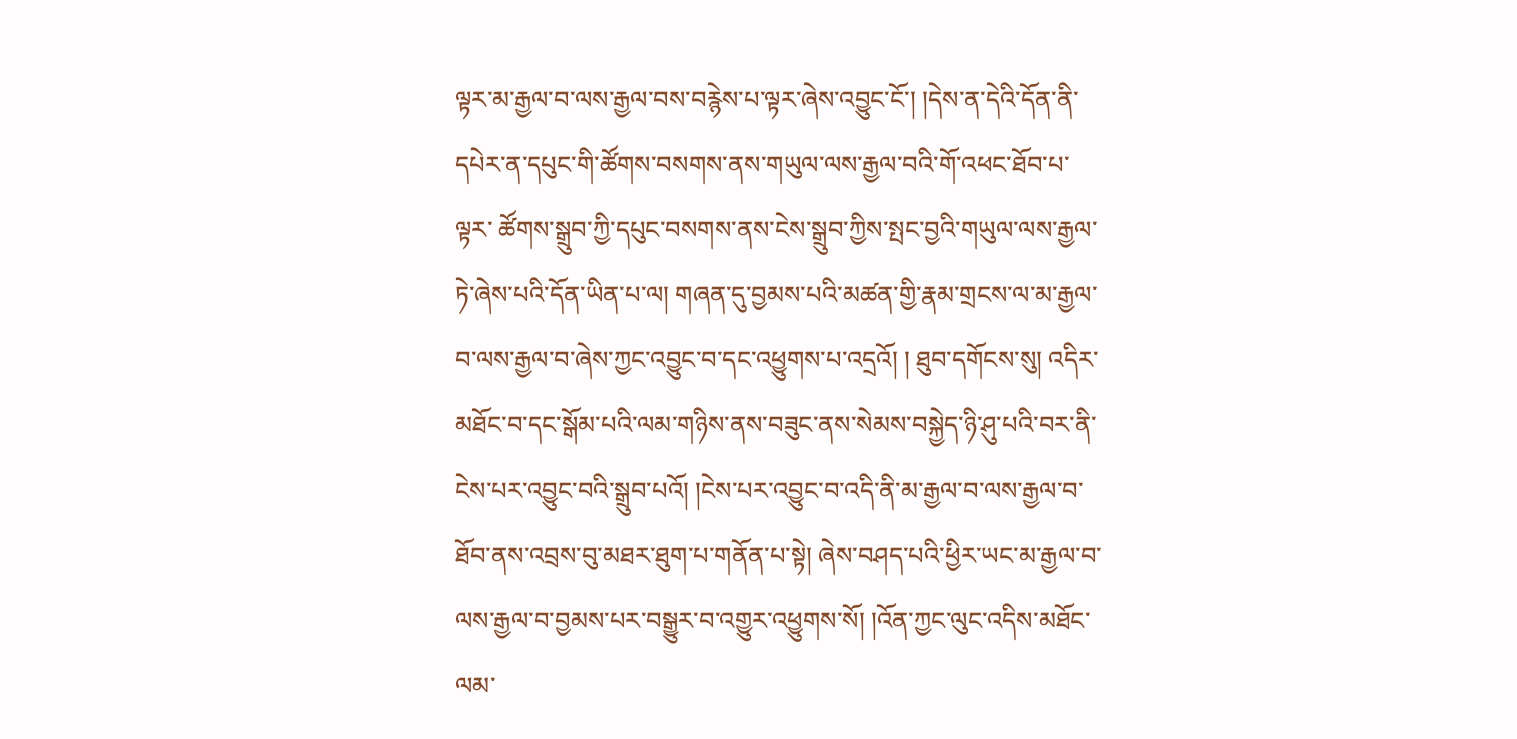ལྟར་མ་རྒྱལ་བ་ལས་རྒྱལ་བས་བརྙེས་པ་ལྟར་ཞེས་འབྱུང་ངོ་། །དེས་ན་དེའི་དོན་ནི་དཔེར་ན་དཔུང་གི་ཚོགས་བསགས་ནས་གཡུལ་ལས་རྒྱལ་བའི་གོ་འཕང་ཐོབ་པ་ལྟར་ ཚོགས་སྒྲུབ་ཀྱི་དཔུང་བསགས་ནས་ངེས་སྒྲུབ་ཀྱིས་སྤང་བྱའི་གཡུལ་ལས་རྒྱལ་ཏེ་ཞེས་པའི་དོན་ཡིན་པ་ལ། གཞན་དུ་བྱམས་པའི་མཚན་གྱི་རྣམ་གྲངས་ལ་མ་རྒྱལ་བ་ལས་རྒྱལ་བ་ཞེས་ཀྱང་འབྱུང་བ་དང་འཕྱུགས་པ་འདྲའོ། ། ཐུབ་དགོངས་སུ། འདིར་མཐོང་བ་དང་སྒོམ་པའི་ལམ་གཉིས་ནས་བཟུང་ནས་སེམས་བསྐྱེད་ཉི་ཤུ་པའི་བར་ནི་ངེས་པར་འབྱུང་བའི་སྒྲུབ་པའོ། །ངེས་པར་འབྱུང་བ་འདི་ནི་མ་རྒྱལ་བ་ལས་རྒྱལ་བ་ཐོབ་ནས་འབྲས་བུ་མཐར་ཐུག་པ་གནོན་པ་སྟེ། ཞེས་བཤད་པའི་ཕྱིར་ཡང་མ་རྒྱལ་བ་ལས་རྒྱལ་བ་བྱམས་པར་བསྒྱུར་བ་འགྱུར་འཕྱུགས་སོ། །འོན་ཀྱང་ལུང་འདིས་མཐོང་ལམ་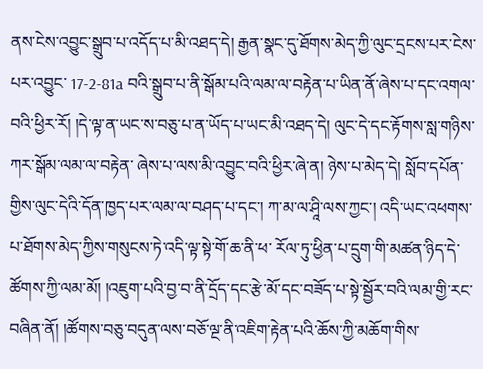ནས་ངེས་འབྱུང་སྒྲུབ་པ་འདོད་པ་མི་འཐད་དེ། རྒྱན་སྣང་དུ་ཐོགས་མེད་ཀྱི་ལུང་དྲངས་པར་ངེས་པར་འབྱུང་ 17-2-81a བའི་སྒྲུབ་པ་ནི་སྒོམ་པའི་ལམ་ལ་བརྟེན་པ་ཡིན་ནོ་ཞེས་པ་དང་འགལ་བའི་ཕྱིར་རོ། །དེ་ལྟ་ན་ཡང་ས་བཅུ་པ་ན་ཡོད་པ་ཡང་མི་འཐད་དེ། ལུང་དེ་དང་རྟོགས་སླ་གཉིས་ཀར་སྒོམ་ལམ་ལ་བརྟེན་ ཞེས་པ་ལས་མི་འབྱུང་བའི་ཕྱིར་ཞེ་ན། ཉེས་པ་མེད་དེ། སློབ་དཔོན་གྱིས་ལུང་དེའི་དོན་ཁྱད་པར་ལམ་ལ་བཤད་པ་དང་། ཀ་མ་ལ་ཤཱི་ལས་ཀྱང་། འདི་ཡང་འཕགས་པ་ཐོགས་མེད་ཀྱིས་གསུངས་ཏེ་འདི་ལྟ་སྟེ་གོ་ཆ་ནི་ཕ་ རོལ་ཏུ་ཕྱིན་པ་དྲུག་གི་མཚན་ཉིད་དེ་ཚོགས་ཀྱི་ལམ་མོ། །འཇུག་པའི་བྱ་བ་ནི་དྲོད་དང་རྩེ་མོ་དང་བཟོད་པ་སྟེ་སྦྱོར་བའི་ལམ་གྱི་རང་བཞིན་ནོ། །ཚོགས་བཅུ་བདུན་ལས་བཅོ་ལྔ་ནི་འཇིག་རྟེན་པའི་ཆོས་ཀྱི་མཆོག་གིས་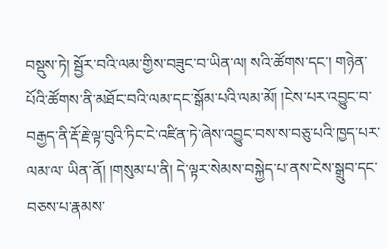བསྡུས་ཏེ། སྦྱོར་བའི་ལམ་གྱིས་བཟུང་བ་ཡིན་ལ། སའི་ཚོགས་དང་། གཉེན་པོའི་ཚོགས་ནི་མཐོང་བའི་ལམ་དང་སྒོམ་པའི་ལམ་མོ། །ངེས་པར་འབྱུང་བ་བརྒྱད་ནི་རྡོ་རྗེ་ལྟ་བུའི་ཏིང་ངེ་འཛིན་ཏེ་ཞེས་འབྱུང་བས་ས་བཅུ་པའི་ཁྱད་པར་ལམ་ལ་ ཡིན་ནོ། །གསུམ་པ་ནི། དེ་ལྟར་སེམས་བསྐྱེད་པ་ནས་ངེས་སྒྲུབ་དང་བཅས་པ་རྣམས་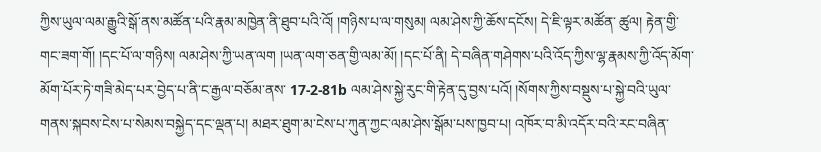ཀྱིས་ཡུལ་ལམ་རྒྱུའི་སྒོ་ནས་མཚོན་པའི་རྣམ་མཁྱེན་ནི་ཐུབ་པའི་འོ། །གཉིས་པ་ལ་གསུམ། ལམ་ཤེས་ཀྱི་ཆོས་དངོས། དེ་ཇི་ལྟར་མཚོན་ ཚུལ། རྟེན་གྱི་གང་ཟག་གོ། །དང་པོ་ལ་གཉིས། ལམ་ཤེས་ཀྱི་ཡན་ལག །ཡན་ལག་ཅན་གྱི་ལམ་མོ། །དང་པོ་ནི། དེ་བཞིན་གཤེགས་པའི་འོད་ཀྱིས་ལྷ་རྣམས་ཀྱི་འོད་མོག་མོག་པོར་ཏེ་གཟི་མེད་པར་བྱེད་པ་ནི་ང་རྒྱལ་བཅོམ་ནས་ 17-2-81b ལམ་ཤེས་སྐྱེ་རུང་གི་རྟེན་དུ་བྱས་པའོ། །སོགས་ཀྱིས་བསྡུས་པ་སྐྱེ་བའི་ཡུལ་གནས་སྐབས་ངེས་པ་སེམས་བསྐྱེད་དང་ལྡན་པ། མཐར་ཐུག་མ་ངེས་པ་ཀུན་ཀྱང་ལམ་ཤེས་སྒོམ་པས་ཁྱབ་པ། འཁོར་བ་མི་འདོར་བའི་རང་བཞིན་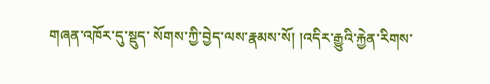གཞན་འཁོར་དུ་སྡུད་ སོགས་ཀྱི་བྱེད་ལས་རྣམས་སོ། །འདིར་རྒྱུའི་རྐྱེན་རིགས་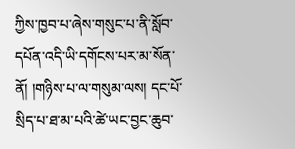ཀྱིས་ཁྱབ་པ་ཞེས་གསུང་པ་ནི་སློབ་དཔོན་འདི་ཡི་དགོངས་པར་མ་སོན་ནོ། །གཉིས་པ་ལ་གསུམ་ལས། དང་པོ་སྲིད་པ་ཐ་མ་པའི་ཚེ་ཡང་བྱང་ཆུབ་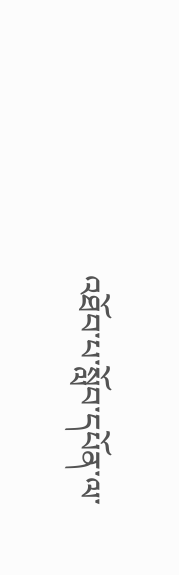འཐོབ་པ་སློབ་དཔོན་ལ་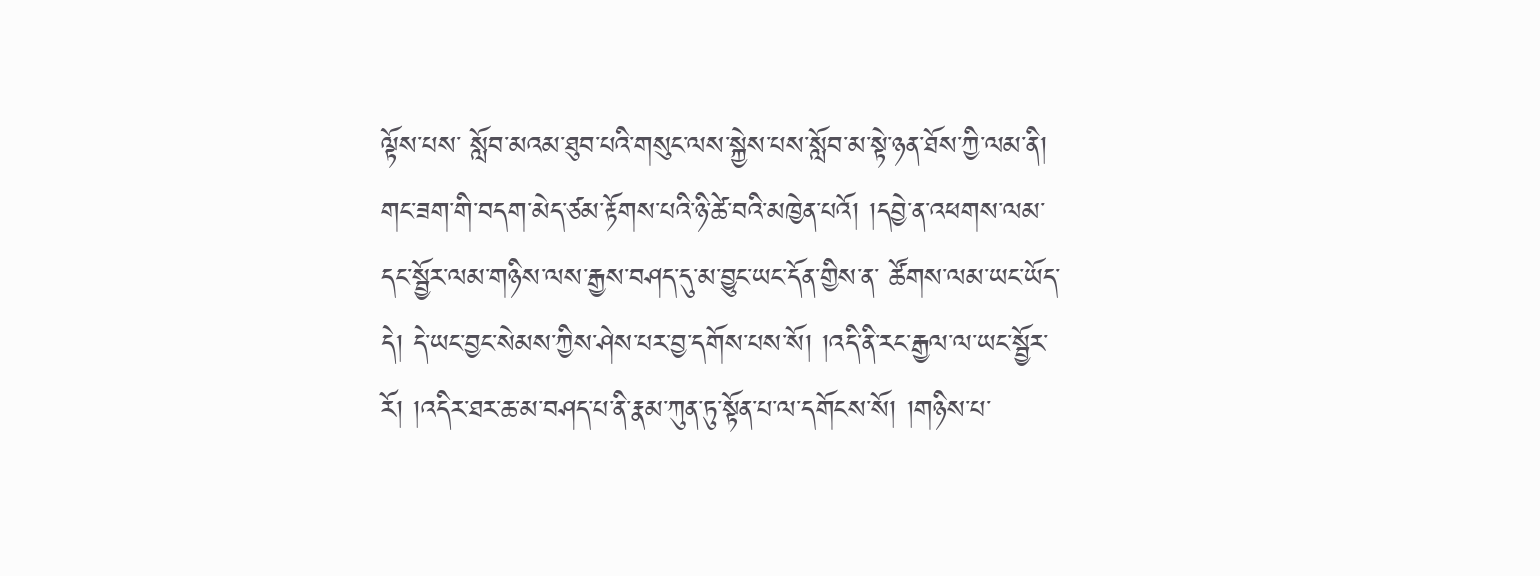ལྟོས་པས་ སློབ་མའམ་ཐུབ་པའི་གསུང་ལས་སྐྱེས་པས་སློབ་མ་སྟེ་ཉན་ཐོས་ཀྱི་ལམ་ནི། གང་ཟག་གི་བདག་མེད་ཙམ་རྟོགས་པའི་ཉི་ཚེ་བའི་མཁྱེན་པའོ། །དབྱེ་ན་འཕགས་ལམ་དང་སྦྱོར་ལམ་གཉིས་ལས་རྒྱས་བཤད་དུ་མ་བྱུང་ཡང་དོན་གྱིས་ན་ ཚོགས་ལམ་ཡང་ཡོད་དེ། དེ་ཡང་བྱང་སེམས་ཀྱིས་ཤེས་པར་བྱ་དགོས་པས་སོ། །འདི་ནི་རང་རྒྱལ་ལ་ཡང་སྦྱོར་རོ། །འདིར་ཐར་ཆ་མ་བཤད་པ་ནི་རྣམ་ཀུན་ཏུ་སྟོན་པ་ལ་དགོངས་སོ། །གཉིས་པ་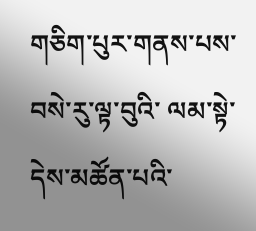གཅིག་པུར་གནས་པས་བསེ་རུ་ལྟ་བུའི་ ལམ་སྟེ་དེས་མཚོན་པའི་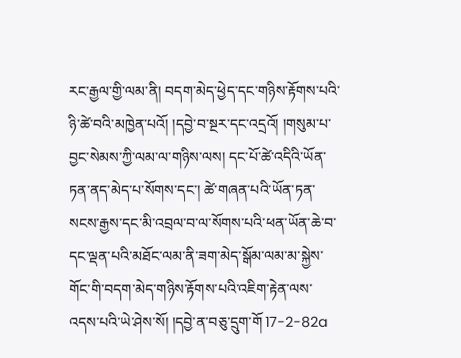རང་རྒྱལ་གྱི་ལམ་ནི། བདག་མེད་ཕྱེད་དང་གཉིས་རྟོགས་པའི་ཉི་ཚེ་བའི་མཁྱེན་པའོ། །དབྱེ་བ་སྔར་དང་འདྲའོ། །གསུམ་པ་བྱང་སེམས་ཀྱི་ལམ་ལ་གཉིས་ལས། དང་པོ་ཚེ་འདིའི་ཡོན་ཏན་ནད་མེད་པ་སོགས་དང་། ཚེ་གཞན་པའི་ཡོན་ཏན་སངས་རྒྱས་དང་མི་འབྲལ་བ་ལ་སོགས་པའི་ཕན་ཡོན་ཆེ་བ་དང་ལྡན་པའི་མཐོང་ལམ་ནི་ཟག་མེད་སྒོམ་ལམ་མ་སྐྱེས་གོང་གི་བདག་མེད་གཉིས་རྟོགས་པའི་འཇིག་རྟེན་ལས་འདས་པའི་ཡེ་ཤེས་སོ། །དབྱེ་ན་བཅུ་དྲུག་གོ 17-2-82a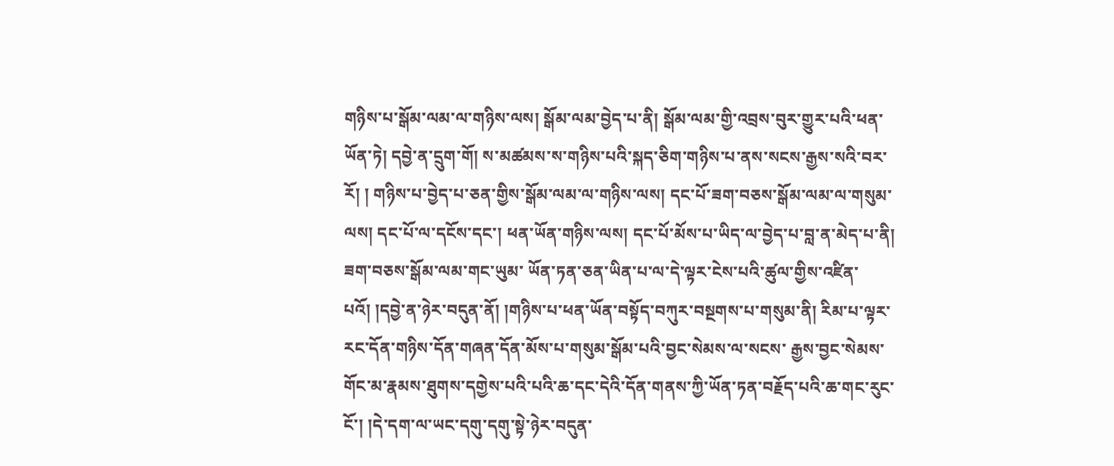གཉིས་པ་སྒོམ་ལམ་ལ་གཉིས་ལས། སྒོམ་ལམ་བྱེད་པ་ནི། སྒོམ་ལམ་གྱི་འབྲས་བུར་གྱུར་པའི་ཕན་ཡོན་ཏེ། དབྱེ་ན་དྲུག་གོ། ས་མཚམས་ས་གཉིས་པའི་སྐད་ཅིག་གཉིས་པ་ནས་སངས་རྒྱས་སའི་བར་རོ། ། གཉིས་པ་བྱེད་པ་ཅན་གྱིས་སྒོམ་ལམ་ལ་གཉིས་ལས། དང་པོ་ཟག་བཅས་སྒོམ་ལམ་ལ་གསུམ་ལས། དང་པོ་ལ་དངོས་དང་། ཕན་ཡོན་གཉིས་ལས། དང་པོ་མོས་པ་ཡིད་ལ་བྱེད་པ་བླ་ན་མེད་པ་ནི། ཟག་བཅས་སྒོམ་ལམ་གང་ཡུམ་ ཡོན་ཏན་ཅན་ཡིན་པ་ལ་དེ་ལྟར་ངེས་པའི་ཚུལ་གྱིས་འཛིན་པའོ། །དབྱེ་ན་ཉེར་བདུན་ནོ། །གཉིས་པ་ཕན་ཡོན་བསྟོད་བཀུར་བསྔགས་པ་གསུམ་ནི། རིམ་པ་ལྟར་རང་དོན་གཉིས་དོན་གཞན་དོན་མོས་པ་གསུམ་སྒོམ་པའི་བྱང་སེམས་ལ་སངས་ རྒྱས་བྱང་སེམས་གོང་མ་རྣམས་ཐུགས་དགྱེས་པའི་པའི་ཆ་དང་དེའི་དོན་གནས་ཀྱི་ཡོན་ཏན་བརྗོད་པའི་ཆ་གང་རུང་ངོ་། །དེ་དག་ལ་ཡང་དགུ་དགུ་སྟེ་ཉེར་བདུན་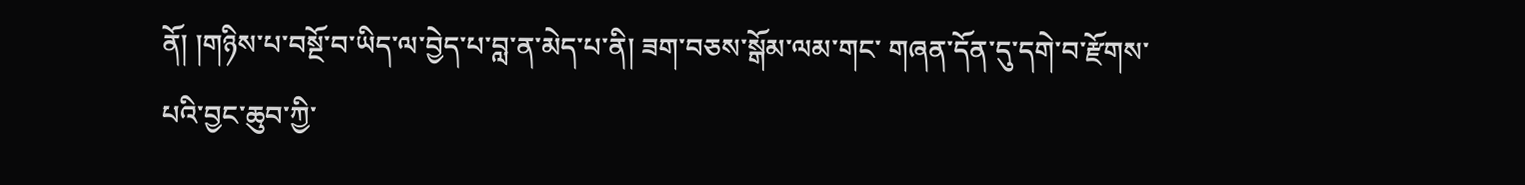ནོ། །གཉིས་པ་བསྔོ་བ་ཡིད་ལ་བྱེད་པ་བླ་ན་མེད་པ་ནི། ཟག་བཅས་སྒོམ་ལམ་གང་ གཞན་དོན་དུ་དགེ་བ་རྫོགས་པའི་བྱང་ཆུབ་ཀྱི་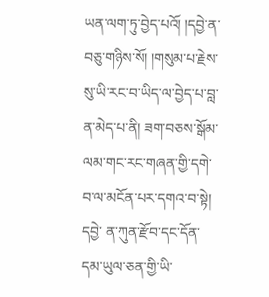ཡན་ལག་ཏུ་བྱེད་པའོ། །དབྱེ་ན་བཅུ་གཉིས་སོ། །གསུམ་པ་རྗེས་སུ་ཡི་རང་བ་ཡིད་ལ་བྱེད་པ་བླ་ན་མེད་པ་ནི། ཟག་བཅས་སྒོམ་ལམ་གང་རང་གཞན་གྱི་དགེ་བ་ལ་མངོན་པར་དགའ་བ་སྟེ། དབྱེ་ ན་ཀུན་རྫོབ་དང་དོན་དམ་ཡུལ་ཅན་གྱི་ཡི་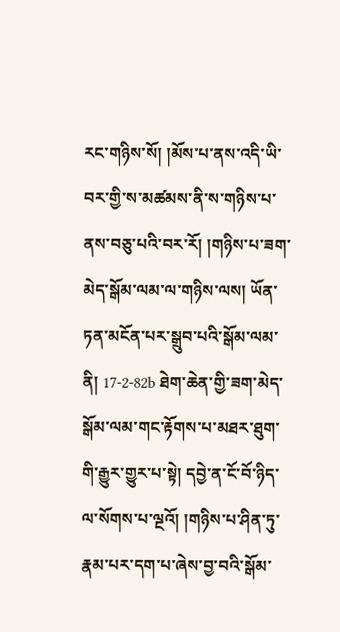རང་གཉིས་སོ། །མོས་པ་ནས་འདི་ཡི་བར་གྱི་ས་མཚམས་ནི་ས་གཉིས་པ་ནས་བཅུ་པའི་བར་རོ། །གཉིས་པ་ཟག་མེད་སྒོམ་ལམ་ལ་གཉིས་ལས། ཡོན་ཏན་མངོན་པར་སྒྲུབ་པའི་སྒོམ་ལམ་ནི། 17-2-82b ཐེག་ཆེན་གྱི་ཟག་མེད་སྒོམ་ལམ་གང་རྟོགས་པ་མཐར་ཐུག་གི་རྒྱུར་གྱུར་པ་སྟེ། དབྱེ་ན་ངོ་བོ་ཉིད་ལ་སོགས་པ་ལྔའོ། །གཉིས་པ་ཤིན་ཏུ་རྣམ་པར་དག་པ་ཞེས་བྱ་བའི་སྒོམ་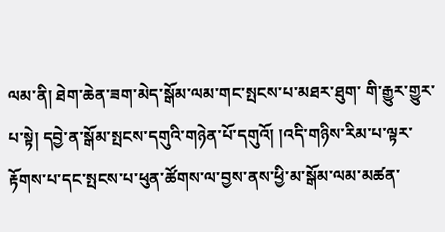ལམ་ནི། ཐེག་ཆེན་ཟག་མེད་སྒོམ་ལམ་གང་སྤངས་པ་མཐར་ཐུག་ གི་རྒྱུར་གྱུར་པ་སྟེ། དབྱེ་ན་སྒོམ་སྤངས་དགུའི་གཉེན་པོ་དགུའོ། །འདི་གཉིས་རིམ་པ་ལྟར་རྟོགས་པ་དང་སྤངས་པ་ཕུན་ཚོགས་ལ་བྱས་ནས་ཕྱི་མ་སྒོམ་ལམ་མཚན་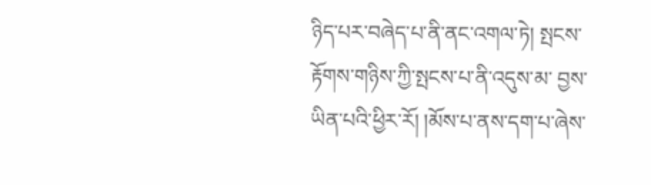ཉིད་པར་བཞེད་པ་ནི་ནང་འགལ་ཏེ། སྤངས་རྟོགས་གཉིས་ཀྱི་སྤངས་པ་ནི་འདུས་མ་ བྱས་ཡིན་པའི་ཕྱིར་རོ། །མོས་པ་ནས་དག་པ་ཞེས་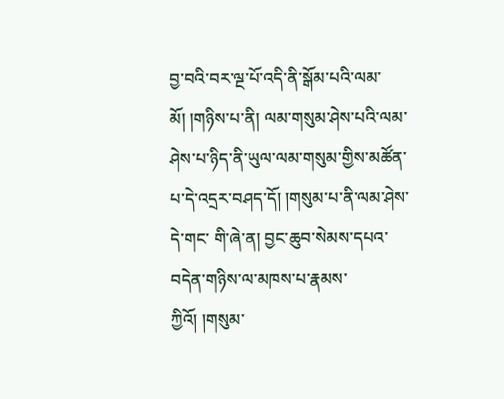བྱ་བའི་བར་ལྔ་པོ་འདི་ནི་སྒོམ་པའི་ལམ་མོ། །གཉིས་པ་ནི། ལམ་གསུམ་ཤེས་པའི་ལམ་ཤེས་པ་ཉིད་ནི་ཡུལ་ལམ་གསུམ་གྱིས་མཚོན་པ་དེ་འདྲར་བཤད་དོ། །གསུམ་པ་ནི་ལམ་ཤེས་དེ་གང་ གི་ཞེ་ན། བྱང་ཆུབ་སེམས་དཔའ་བདེན་གཉིས་ལ་མཁས་པ་རྣམས་ཀྱིའོ། །གསུམ་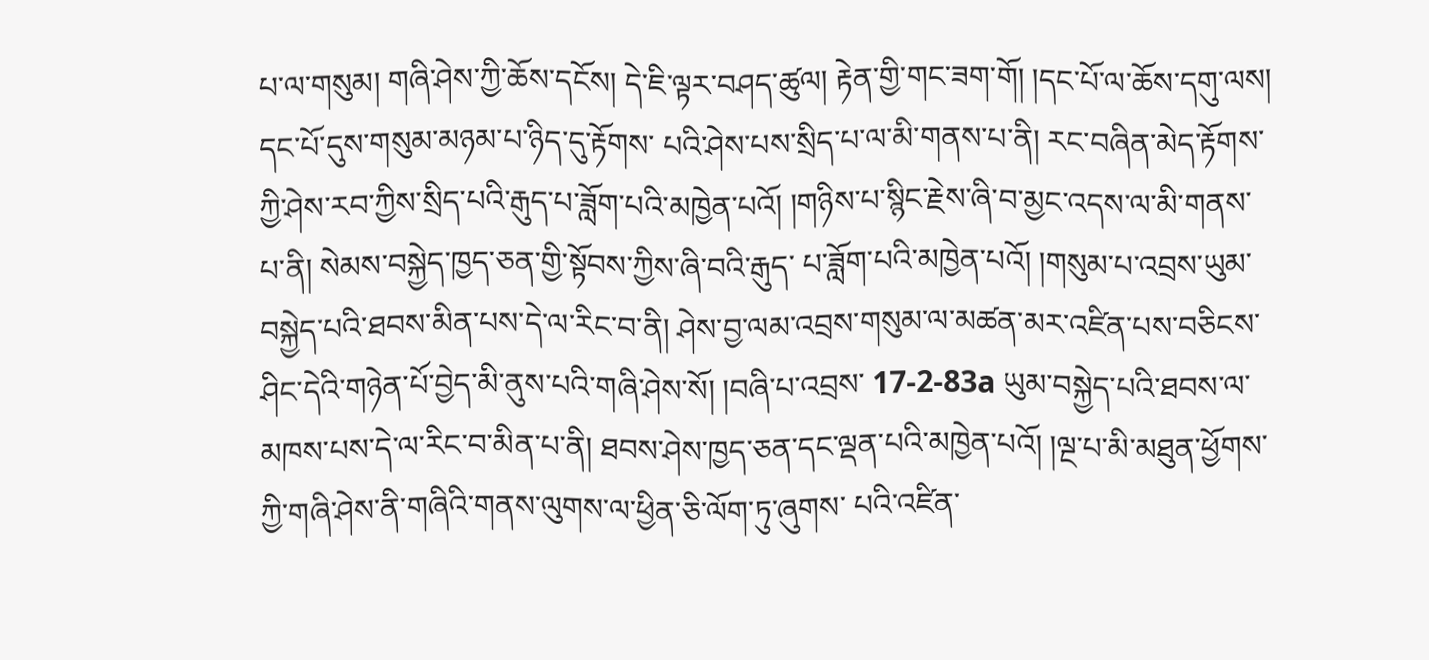པ་ལ་གསུམ། གཞི་ཤེས་ཀྱི་ཆོས་དངོས། དེ་ཇི་ལྟར་བཤད་ཚུལ། རྟེན་གྱི་གང་ཟག་གོ། །དང་པོ་ལ་ཆོས་དགུ་ལས། དང་པོ་དུས་གསུམ་མཉམ་པ་ཉིད་དུ་རྟོགས་ པའི་ཤེས་པས་སྲིད་པ་ལ་མི་གནས་པ་ནི། རང་བཞིན་མེད་རྟོགས་ཀྱི་ཤེས་རབ་ཀྱིས་སྲིད་པའི་རྒུད་པ་ཟློག་པའི་མཁྱེན་པའོ། །གཉིས་པ་སྙིང་རྗེས་ཞི་བ་མྱང་འདས་ལ་མི་གནས་པ་ནི། སེམས་བསྐྱེད་ཁྱད་ཅན་གྱི་སྟོབས་ཀྱིས་ཞི་བའི་རྒུད་ པ་ཟློག་པའི་མཁྱེན་པའོ། །གསུམ་པ་འབྲས་ཡུམ་བསྐྱེད་པའི་ཐབས་མིན་པས་དེ་ལ་རིང་བ་ནི། ཤེས་བྱ་ལམ་འབྲས་གསུམ་ལ་མཚན་མར་འཛིན་པས་བཅིངས་ཤིང་དེའི་གཉེན་པོ་བྱེད་མི་ནུས་པའི་གཞི་ཤེས་སོ། །བཞི་པ་འབྲས་ 17-2-83a ཡུམ་བསྐྱེད་པའི་ཐབས་ལ་མཁས་པས་དེ་ལ་རིང་བ་མིན་པ་ནི། ཐབས་ཤེས་ཁྱད་ཅན་དང་ལྡན་པའི་མཁྱེན་པའོ། །ལྔ་པ་མི་མཐུན་ཕྱོགས་ཀྱི་གཞི་ཤེས་ནི་གཞིའི་གནས་ལུགས་ལ་ཕྱིན་ཅི་ལོག་ཏུ་ཞུགས་ པའི་འཛིན་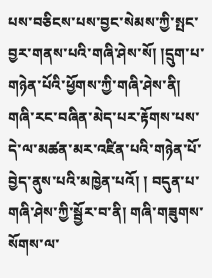པས་བཅིངས་པས་བྱང་སེམས་ཀྱི་སྤང་བྱར་གནས་པའི་གཞི་ཤེས་སོ། །དྲུག་པ་གཉེན་པོའི་ཕྱོགས་ཀྱི་གཞི་ཤེས་ནི། གཞི་རང་བཞིན་མེད་པར་རྟོགས་པས་དེ་ལ་མཚན་མར་འཛིན་པའི་གཉེན་པོ་བྱེད་ནུས་པའི་མཁྱེན་པའོ། ། བདུན་པ་གཞི་ཤེས་ཀྱི་སྦྱོར་བ་ནི། གཞི་གཟུགས་སོགས་ལ་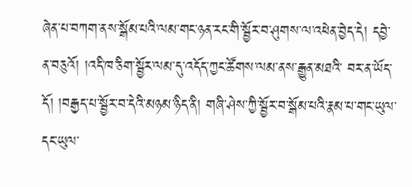ཞེན་པ་བཀག་ནས་སྒོམ་པའི་ལམ་གང་ཉན་རང་གི་སྦྱོར་བ་ཤུགས་ལ་འཕེན་བྱེད་དེ། དབྱེ་ན་བཅུའོ། །འདི་ཁ་ཅིག་སྦྱོར་ལམ་དུ་འདོད་ཀྱང་ཚོགས་ལམ་ནས་རྒྱུན་མཐའི་ བར་ན་ཡོད་དོ། །བརྒྱད་པ་སྦྱོར་བ་དེའི་མཉམ་ཉིད་ནི། གཞི་ཤེས་ཀྱི་སྦྱོར་བ་སྒོམ་པའི་རྣམ་པ་གང་ཡུལ་དང་ཡུལ་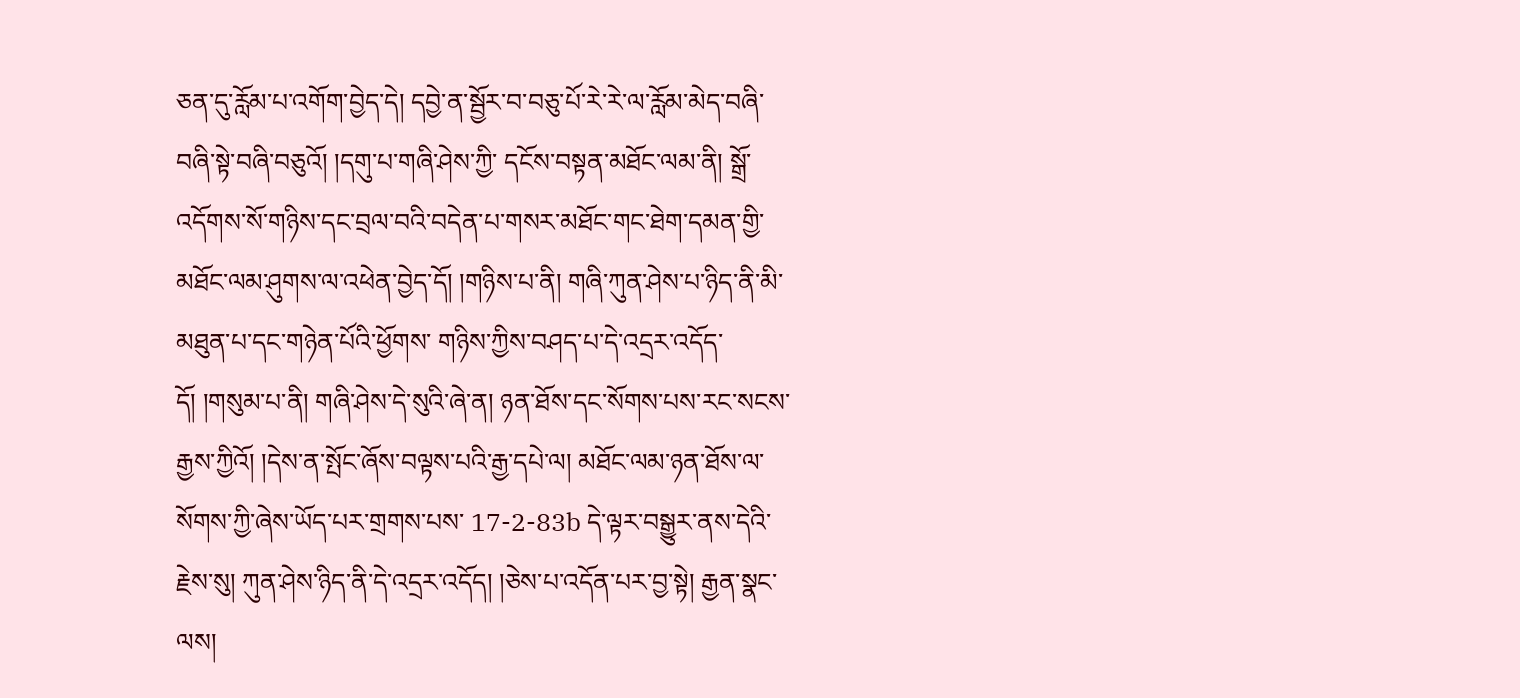ཅན་དུ་རློམ་པ་འགོག་བྱེད་དེ། དབྱེ་ན་སྦྱོར་བ་བཅུ་པོ་རེ་རེ་ལ་རློམ་མེད་བཞི་བཞི་སྟེ་བཞི་བཅུའོ། །དགུ་པ་གཞི་ཤེས་ཀྱི་ དངོས་བསྟན་མཐོང་ལམ་ནི། སྒྲོ་འདོགས་སོ་གཉིས་དང་བྲལ་བའི་བདེན་པ་གསར་མཐོང་གང་ཐེག་དམན་གྱི་མཐོང་ལམ་ཤུགས་ལ་འཕེན་བྱེད་དོ། །གཉིས་པ་ནི། གཞི་ཀུན་ཤེས་པ་ཉིད་ནི་མི་མཐུན་པ་དང་གཉེན་པོའི་ཕྱོགས་ གཉིས་ཀྱིས་བཤད་པ་དེ་འདྲར་འདོད་དོ། །གསུམ་པ་ནི། གཞི་ཤེས་དེ་སུའི་ཞེ་ན། ཉན་ཐོས་དང་སོགས་པས་རང་སངས་རྒྱས་ཀྱིའོ། །དེས་ན་སྤོང་ཞོས་བལྟས་པའི་རྒྱ་དཔེ་ལ། མཐོང་ལམ་ཉན་ཐོས་ལ་སོགས་ཀྱི་ཞེས་ཡོད་པར་གྲགས་པས་ 17-2-83b དེ་ལྟར་བསྒྱུར་ནས་དེའི་རྗེས་སུ། ཀུན་ཤེས་ཉིད་ནི་དེ་འདྲར་འདོད། །ཅེས་པ་འདོན་པར་བྱ་སྟེ། རྒྱན་སྣང་ལས།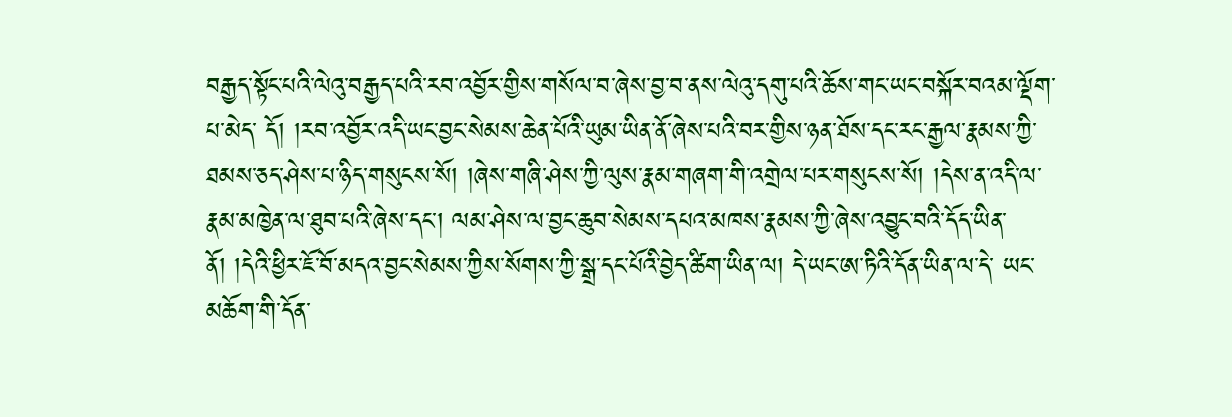བརྒྱད་སྟོང་པའི་ལེའུ་བརྒྱད་པའི་རབ་འབྱོར་གྱིས་གསོལ་བ་ཞེས་བྱ་བ་ནས་ལེའུ་དགུ་པའི་ཆོས་གང་ཡང་བསྐོར་བའམ་ལྡོག་པ་མེད་ དོ། །རབ་འབྱོར་འདི་ཡང་བྱང་སེམས་ཆེན་པོའི་ཡུམ་ཡིན་ནོ་ཞེས་པའི་བར་གྱིས་ཉན་ཐོས་དང་རང་རྒྱལ་རྣམས་ཀྱི་ཐམས་ཅད་ཤེས་པ་ཉིད་གསུངས་སོ། །ཞེས་གཞི་ཤེས་ཀྱི་ལུས་རྣམ་གཞག་གི་འགྲེལ་པར་གསུངས་སོ། །དེས་ན་འདི་ལ་ རྣམ་མཁྱེན་ལ་ཐུབ་པའི་ཞེས་དང་། ལམ་ཤེས་ལ་བྱང་ཆུབ་སེམས་དཔའ་མཁས་རྣམས་ཀྱི་ཞེས་འབྱུང་བའི་དོད་ཡིན་ནོ། །དེའི་ཕྱིར་ཇོ་བོ་མདའ་བྱང་སེམས་ཀྱིས་སོགས་ཀྱི་སྒྲ་དང་པོའི་བྱེད་ཚིག་ཡིན་ལ། དེ་ཡང་ཨ་ཏིའི་དོན་ཡིན་ལ་དེ་ ཡང་མཆོག་གི་དོན་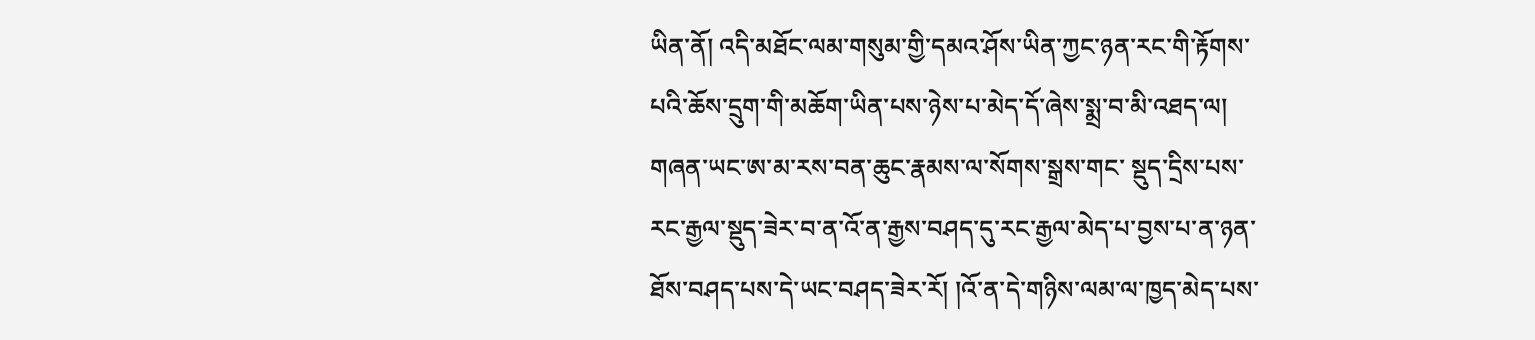ཡིན་ནོ། འདི་མཐོང་ལམ་གསུམ་གྱི་དམའ་ཤོས་ཡིན་ཀྱང་ཉན་རང་གི་རྟོགས་པའི་ཆོས་དྲུག་གི་མཆོག་ཡིན་པས་ཉེས་པ་མེད་དོ་ཞེས་སྨྲ་བ་མི་འཐད་ལ། གཞན་ཡང་ཨ་མ་རས་བན་ཆུང་རྣམས་ལ་སོགས་སྒྲས་གང་ སྡུད་དྲིས་པས་རང་རྒྱལ་སྡུད་ཟེར་བ་ན་འོ་ན་རྒྱས་བཤད་དུ་རང་རྒྱལ་མེད་པ་བྱས་པ་ན་ཉན་ཐོས་བཤད་པས་དེ་ཡང་བཤད་ཟེར་རོ། །འོ་ན་དེ་གཉིས་ལམ་ལ་ཁྱད་མེད་པས་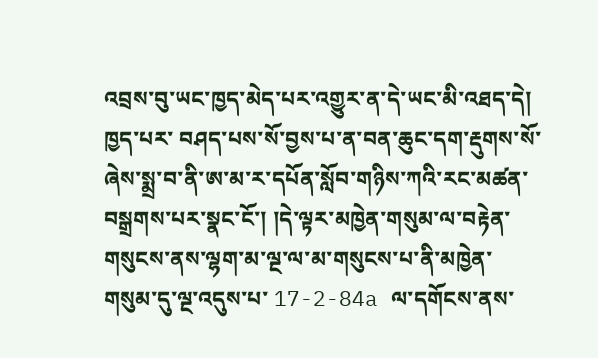འབྲས་བུ་ཡང་ཁྱད་མེད་པར་འགྱུར་ན་དེ་ཡང་མི་འཐད་དེ། ཁྱད་པར་ བཤད་པས་སོ་བྱས་པ་ན་བན་ཆུང་དག་རྡུགས་སོ་ཞེས་སྨྲ་བ་ནི་ཨ་མ་ར་དཔོན་སློབ་གཉིས་ཀའི་རང་མཚན་བསྒྲགས་པར་སྣང་ངོ་། །དེ་ལྟར་མཁྱེན་གསུམ་ལ་བརྟེན་གསུངས་ནས་ལྷག་མ་ལྔ་ལ་མ་གསུངས་པ་ནི་མཁྱེན་གསུམ་དུ་ལྔ་འདུས་པ་ 17-2-84a ལ་དགོངས་ནས་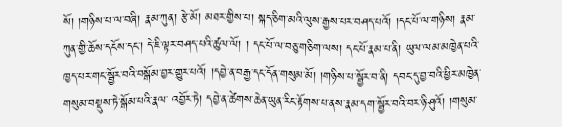སོ། །གཉིས་པ་ལ་བཞི། རྣམ་ཀུན། རྩེ་མོ། མཐར་གྱིས་པ། སྐད་ཅིག་མའི་ལུས་རྒྱས་པར་བཤད་པའོ། །དང་པོ་ལ་གཉིས། རྣམ་ཀུན་གྱི་ཆོས་དངོས་དང་། དེ་ཇི་ལྟར་བཤད་པའི་ཚུལ་ལོ། ། དང་པོ་ལ་བཅུ་གཅིག་ལས། དང་པོ་རྣམ་པ་ནི། ཡུལ་ལམ་མཁྱེན་པའི་ཁྱད་པར་གང་སྦྱོར་བའི་བསྒོམ་བྱར་གྱུར་པའོ། །དབྱེ་ན་བརྒྱ་དང་དོན་གསུམ་མོ། །གཉིས་པ་སྦྱོར་བ་ནི། དབང་དུ་བྱ་བའི་ཕྱིར་མཁྱེན་གསུམ་བསྡུས་ཏེ་སྒོམ་པའི་རྣལ་ འབྱོར་ཏེ། དབྱེ་ན་ཚེགས་ཆེན་ཡུན་རིང་རྟོགས་པ་ནས་རྣམ་དག་སྦྱོར་བའི་བར་ཉི་ཤུའོ། །གསུམ་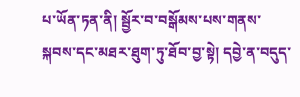པ་ཡོན་ཏན་ནི། སྦྱོར་བ་བསྒོམས་པས་གནས་སྐབས་དང་མཐར་ཐུག་ཏུ་ཐོབ་བྱ་སྟེ། དབྱེ་ན་བདུད་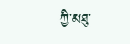ཀྱི་མཐུ་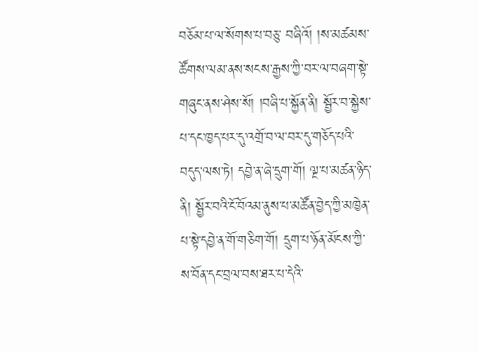བཅོམ་པ་ལ་སོགས་པ་བཅུ་ བཞིའོ། །ས་མཚམས་ཚོགས་ལམ་ནས་སངས་རྒྱས་ཀྱི་བར་ལ་བཞག་སྟེ་གཞུང་ནས་ཤེས་སོ། །བཞི་པ་སྐྱོན་ནི། སྦྱོར་བ་སྐྱེས་པ་དང་ཁྱད་པར་དུ་འགྲོ་བ་ལ་བར་དུ་གཅོད་པའི་བདུད་ལས་ཏེ། དབྱེ་ན་ཞེ་དྲུག་གོ། ལྔ་པ་མཚན་ཉིད་ནི། སྦྱོར་བའི་ངོ་བོའམ་ནུས་པ་མཚོན་བྱེད་ཀྱི་མཁྱེན་པ་སྟེ་དབྱེ་ན་གོ་གཅིག་གོ། དྲུག་པ་ཉོན་མོངས་ཀྱི་ས་བོན་དང་བྲལ་བས་ཐར་པ་དེའི་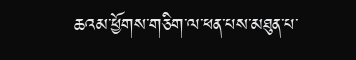ཆའམ་ཕྱོགས་གཅིག་ལ་ཕན་པས་མཐུན་པ་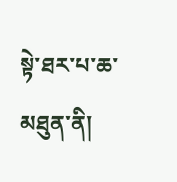སྟེ་ཐར་པ་ཆ་མཐུན་ནི།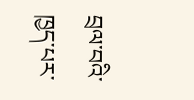བྲལ་བའི་ཁྱད་པར་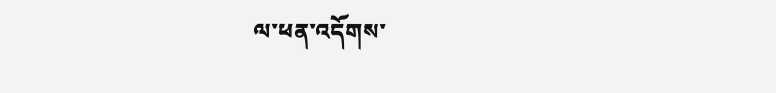ལ་ཕན་འདོགས་